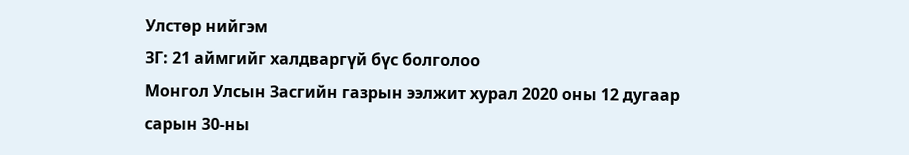Улстөр нийгэм
ЗГ: 21 аймгийг халдваргүй бүс болголоо
Монгол Улсын Засгийн газрын ээлжит хурал 2020 оны 12 дугаар сарын 30-ны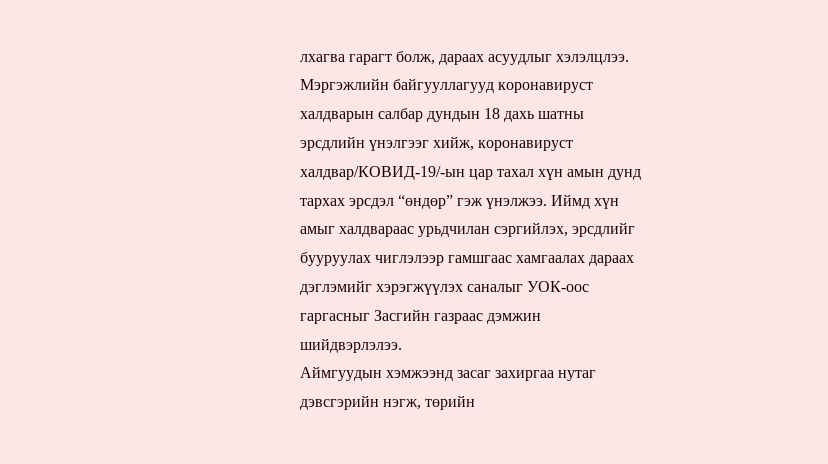лхагва гарагт болж, дараах асуудлыг хэлэлцлээ. Мэргэжлийн байгууллагууд коронавируст халдварын салбар дундын 18 дахь шатны эрсдлийн үнэлгээг хийж, коронавируст халдвар/КОВИД-19/-ын цар тахал хүн амын дунд тархах эрсдэл “өндөр” гэж үнэлжээ. Иймд хүн амыг халдвараас урьдчилан сэргийлэх, эрсдлийг бууруулах чиглэлээр гамшгаас хамгаалах дараах дэглэмийг хэрэгжүүлэх саналыг УОК-оос гаргасныг Засгийн газраас дэмжин шийдвэрлэлээ.
Аймгуудын хэмжээнд засаг захиргаа нутаг дэвсгэрийн нэгж, төрийн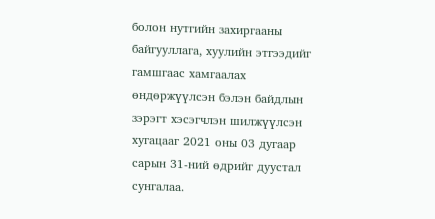болон нутгийн захиргааны байгууллага, хуулийн этгээдийг гамшгаас хамгаалах өндөржүүлсэн бэлэн байдлын зэрэгт хэсэгчлэн шилжүүлсэн хугацааг 2021 оны 03 дугаар сарын 31-ний өдрийг дуустал сунгалаа.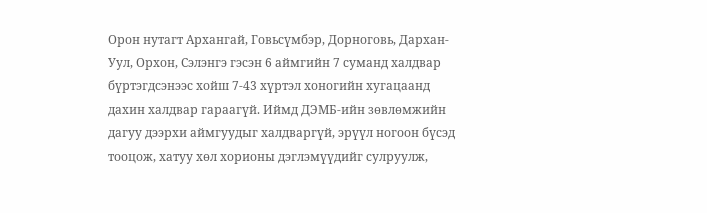Орон нутагт Архангай, Говьсүмбэр, Дорноговь, Дархан-Уул, Орхон, Сэлэнгэ гэсэн 6 аймгийн 7 суманд халдвар бүртэгдсэнээс хойш 7-43 хүртэл хоногийн хугацаанд дахин халдвар гараагүй. Иймд ДЭМБ-ийн зөвлөмжийн дагуу дээрхи аймгуудыг халдваргүй, эрүүл ногоон бүсэд тооцож, хатуу хөл хорионы дэглэмүүдийг сулруулж,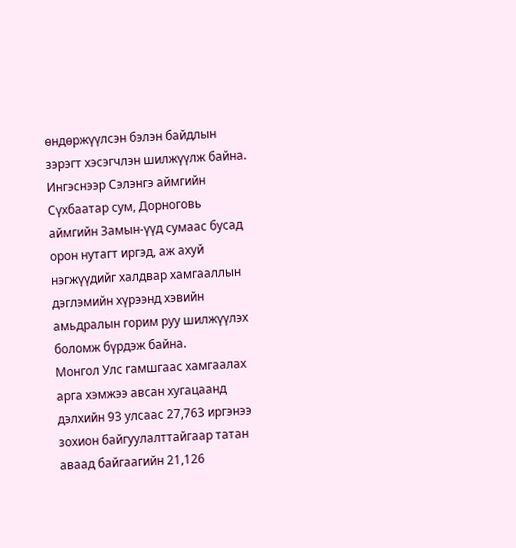өндөржүүлсэн бэлэн байдлын зэрэгт хэсэгчлэн шилжүүлж байна. Ингэснээр Сэлэнгэ аймгийн Сүхбаатар сум, Дорноговь аймгийн Замын-үүд сумаас бусад орон нутагт иргэд, аж ахуй нэгжүүдийг халдвар хамгааллын дэглэмийн хүрээнд хэвийн амьдралын горим руу шилжүүлэх боломж бүрдэж байна.
Монгол Улс гамшгаас хамгаалах арга хэмжээ авсан хугацаанд дэлхийн 93 улсаас 27,763 иргэнээ зохион байгуулалттайгаар татан аваад байгаагийн 21,126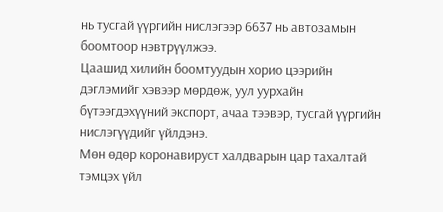нь тусгай үүргийн нислэгээр 6637 нь автозамын боомтоор нэвтрүүлжээ.
Цаашид хилийн боомтуудын хорио цээрийн дэглэмийг хэвээр мөрдөж, уул уурхайн бүтээгдэхүүний экспорт, ачаа тээвэр, тусгай үүргийн нислэгүүдийг үйлдэнэ.
Мөн өдөр коронавируст халдварын цар тахалтай тэмцэх үйл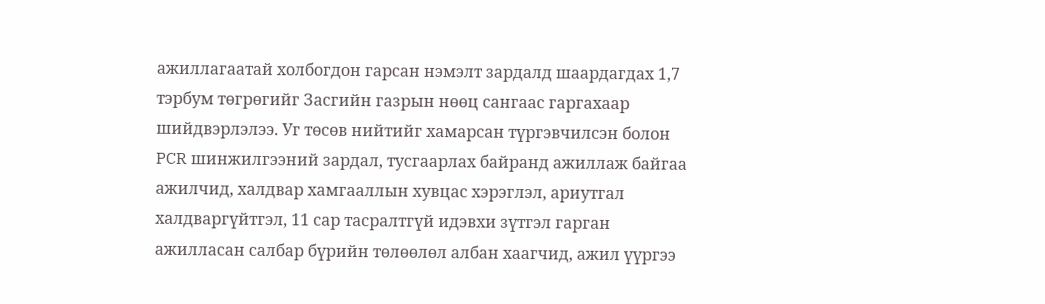ажиллагаатай холбогдон гарсан нэмэлт зардалд шаардагдах 1,7 тэрбум төгрөгийг Засгийн газрын нөөц сангаас гаргахаар шийдвэрлэлээ. Уг төсөв нийтийг хамарсан түргэвчилсэн болон PCR шинжилгээний зардал, тусгаарлах байранд ажиллаж байгаа ажилчид, халдвар хамгааллын хувцас хэрэглэл, ариутгал халдваргүйтгэл, 11 сар тасралтгүй идэвхи зүтгэл гарган ажилласан салбар бүрийн төлөөлөл албан хаагчид, ажил үүргээ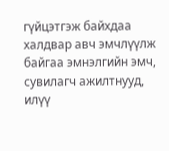гүйцэтгэж байхдаа халдвар авч эмчлүүлж байгаа эмнэлгийн эмч, сувилагч ажилтнууд, илүү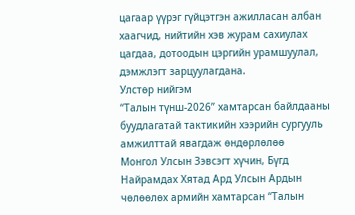цагаар үүрэг гүйцэтгэн ажилласан албан хаагчид, нийтийн хэв журам сахиулах цагдаа, дотоодын цэргийн урамшуулал, дэмжлэгт зарцуулагдана.
Улстөр нийгэм
“Талын түнш-2026” хамтарсан байлдааны буудлагатай тактикийн хээрийн сургууль амжилттай явагдаж өндөрлөлөө
Монгол Улсын Зэвсэгт хүчин, Бүгд Найрамдах Хятад Ард Улсын Ардын чөлөөлөх армийн хамтарсан “Талын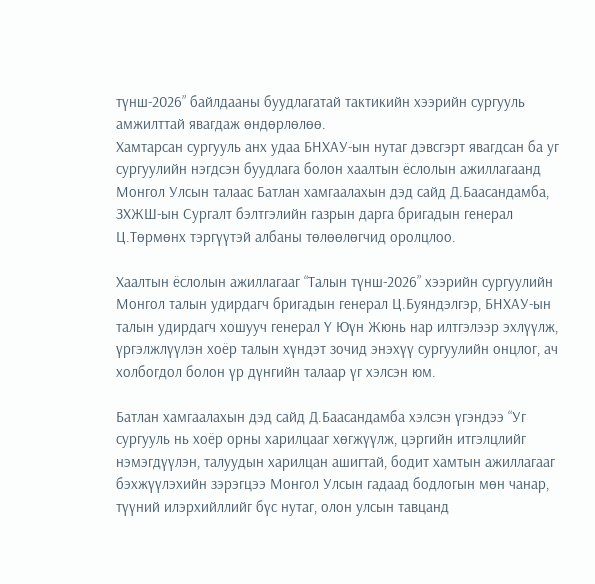түнш-2026” байлдааны буудлагатай тактикийн хээрийн сургууль амжилттай явагдаж өндөрлөлөө.
Хамтарсан сургууль анх удаа БНХАУ-ын нутаг дэвсгэрт явагдсан ба уг сургуулийн нэгдсэн буудлага болон хаалтын ёслолын ажиллагаанд Монгол Улсын талаас Батлан хамгаалахын дэд сайд Д.Баасандамба, ЗХЖШ-ын Сургалт бэлтгэлийн газрын дарга бригадын генерал Ц.Төрмөнх тэргүүтэй албаны төлөөлөгчид оролцлоо.

Хаалтын ёслолын ажиллагааг “Талын түнш-2026” хээрийн сургуулийн Монгол талын удирдагч бригадын генерал Ц.Буяндэлгэр, БНХАУ-ын талын удирдагч хошууч генерал Ү Юүн Жюнь нар илтгэлээр эхлүүлж, үргэлжлүүлэн хоёр талын хүндэт зочид энэхүү сургуулийн онцлог, ач холбогдол болон үр дүнгийн талаар үг хэлсэн юм.

Батлан хамгаалахын дэд сайд Д.Баасандамба хэлсэн үгэндээ “Уг сургууль нь хоёр орны харилцааг хөгжүүлж, цэргийн итгэлцлийг нэмэгдүүлэн, талуудын харилцан ашигтай, бодит хамтын ажиллагааг бэхжүүлэхийн зэрэгцээ Монгол Улсын гадаад бодлогын мөн чанар, түүний илэрхийллийг бүс нутаг, олон улсын тавцанд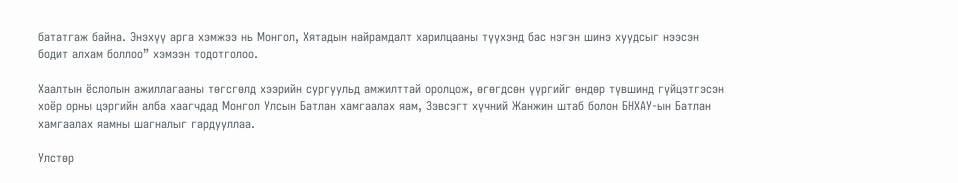бататгаж байна. Энэхүү арга хэмжээ нь Монгол, Хятадын найрамдалт харилцааны түүхэнд бас нэгэн шинэ хуудсыг нээсэн бодит алхам боллоо” хэмээн тодотголоо.

Хаалтын ёслолын ажиллагааны төгсгөлд хээрийн сургуульд амжилттай оролцож, өгөгдсөн үүргийг өндөр түвшинд гүйцэтгэсэн хоёр орны цэргийн алба хаагчдад Монгол Улсын Батлан хамгаалах яам, Зэвсэгт хүчний Жанжин штаб болон БНХАУ-ын Батлан хамгаалах яамны шагналыг гардууллаа.

Улстөр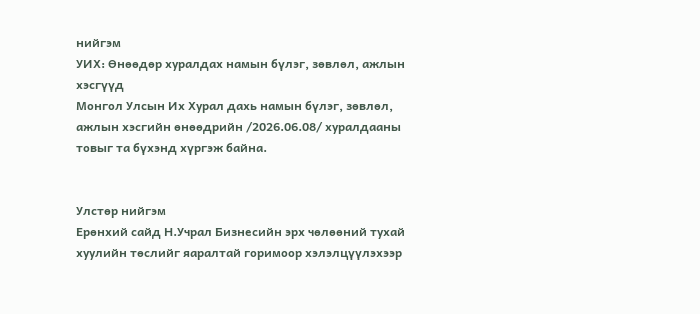нийгэм
УИХ: Өнөөдөр хуралдах намын бүлэг, зөвлөл, ажлын хэсгүүд
Монгол Улсын Их Хурал дахь намын бүлэг, зөвлөл, ажлын хэсгийн өнөөдрийн /2026.06.08/ хуралдааны товыг та бүхэнд хүргэж байна.


Улстөр нийгэм
Ерөнхий сайд Н.Учрал Бизнесийн эрх чөлөөний тухай хуулийн төслийг яаралтай горимоор хэлэлцүүлэхээр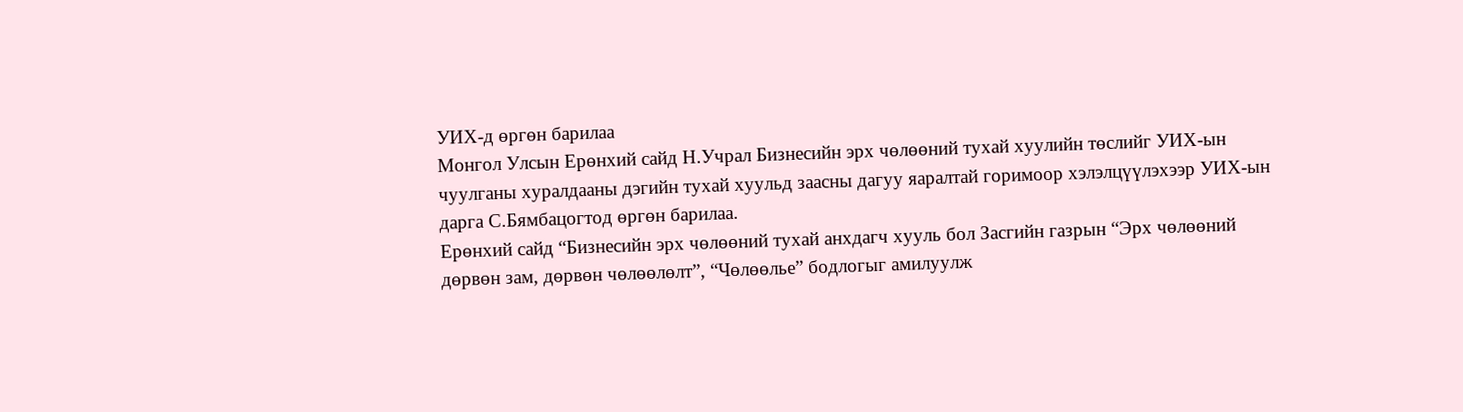УИХ-д өргөн барилаа
Монгол Улсын Ерөнхий сайд Н.Учрал Бизнесийн эрх чөлөөний тухай хуулийн төслийг УИХ-ын чуулганы хуралдааны дэгийн тухай хуульд заасны дагуу яаралтай горимоор хэлэлцүүлэхээр УИХ-ын дарга С.Бямбацогтод өргөн барилаа.
Ерөнхий сайд “Бизнесийн эрх чөлөөний тухай анхдагч хууль бол Засгийн газрын “Эрх чөлөөний дөрвөн зам, дөрвөн чөлөөлөлт”, “Чөлөөлье” бодлогыг амилуулж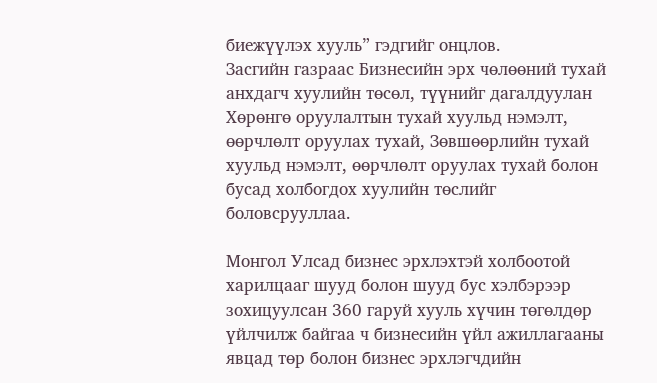биежүүлэх хууль” гэдгийг онцлов.
Засгийн газраас Бизнесийн эрх чөлөөний тухай анхдагч хуулийн төсөл, түүнийг дагалдуулан Хөрөнгө оруулалтын тухай хуульд нэмэлт, өөрчлөлт оруулах тухай, Зөвшөөрлийн тухай хуульд нэмэлт, өөрчлөлт оруулах тухай болон бусад холбогдох хуулийн төслийг боловсрууллаа.

Монгол Улсад бизнес эрхлэхтэй холбоотой харилцааг шууд болон шууд бус хэлбэрээр зохицуулсан 360 гаруй хууль хүчин төгөлдөр үйлчилж байгаа ч бизнесийн үйл ажиллагааны явцад төр болон бизнес эрхлэгчдийн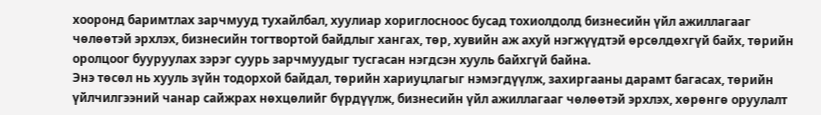хооронд баримтлах зарчмууд тухайлбал, хуулиар хориглосноос бусад тохиолдолд бизнесийн үйл ажиллагааг чөлөөтэй эрхлэх, бизнесийн тогтвортой байдлыг хангах, төр, хувийн аж ахуй нэгжүүдтэй өрсөлдөхгүй байх, төрийн оролцоог бууруулах зэрэг суурь зарчмуудыг тусгасан нэгдсэн хууль байхгүй байна.
Энэ төсөл нь хууль зүйн тодорхой байдал, төрийн хариуцлагыг нэмэгдүүлж, захиргааны дарамт багасах, төрийн үйлчилгээний чанар сайжрах нөхцөлийг бүрдүүлж, бизнесийн үйл ажиллагааг чөлөөтэй эрхлэх, хөрөнгө оруулалт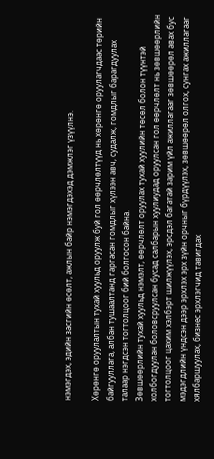нэмэгдэх, эдийн засгийн өсөлт, ажлын байр нэмэгдэхэд дэмжлэг үзүүлнэ.

Хөрөнгө оруулалтын тухай хуульд оруулж буй гол өөрчлөлтүүд нь хөрөнгө оруулагчдаас төрийн байгууллага, албан тушаалтанд гаргасан гомдлыг хүлээн авч, судалж, гомдлыг барагдуулах талаар нэгдсэн тогтолцоог бий болгосон байна.
Зөвшөөрлийн тухай хуульд нэмэлт, өөрчлөлт оруулах тухай хуулийн төсөл болон түүнтэй холбогдуулан боловсруулсан бусад салбарын хуулиудад оруулсан гол өөрчлөлт нь зөвшөөрлийн тогтолцоог цахим хэлбэрт шилжүүлэх, эрсдэл багатай зарим үйл ажиллагааг зөвшөөрөл авах бус мэдэгдлийн үндсэн дээр эрхлэх эрх зүйн орчныг бүрдүүлэх, зөвшөөрөл олгох, сунгах ажиллагааг хялбаршуулах, бизнес эрхлэгчид тавигдах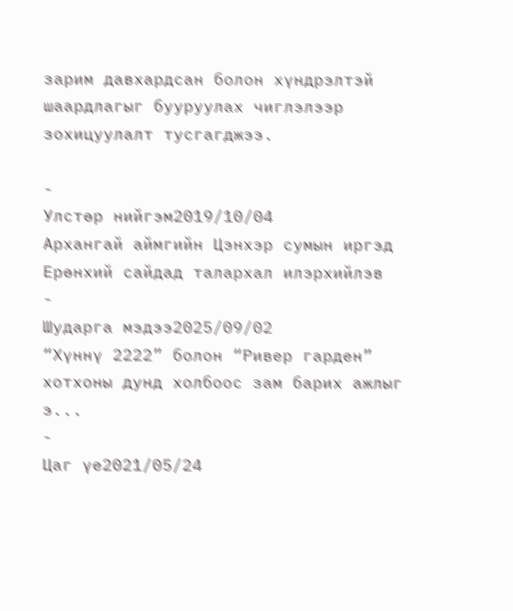зарим давхардсан болон хүндрэлтэй шаардлагыг бууруулах чиглэлээр зохицуулалт тусгагджээ.

-
Улстөр нийгэм2019/10/04
Архангай аймгийн Цэнхэр сумын иргэд Ерөнхий сайдад талархал илэрхийлэв
-
Шударга мэдээ2025/09/02
“Хүннү 2222” болон “Ривер гарден” хотхоны дунд холбоос зам барих ажлыг э...
-
Цаг үе2021/05/24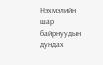Нэхмэлийн шар байрнуудын дундах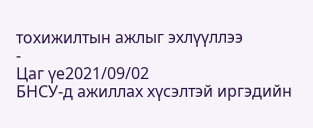тохижилтын ажлыг эхлүүллээ
-
Цаг үе2021/09/02
БНСУ-д ажиллах хүсэлтэй иргэдийн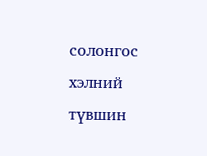солонгос хэлний түвшин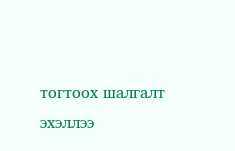тогтоох шалгалт эхэллээ